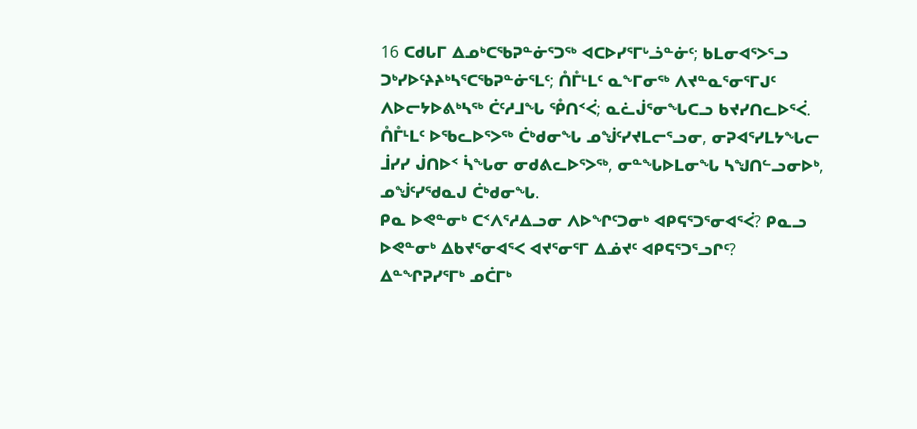16 ᑕᑯᒐᒥ ᐃᓄᒃᑕᖃᕈᓐᓃᕐᑐᖅ ᐊᑕᐅᓯᕐᒥᒡᓘᓐᓃᑦ; ᑲᒪᓂᐊᕐᐳᕐᓗ ᑐᒃᓯᐅᑦᔨᔨᒃᓴᕐᑕᖃᕈᓐᓃᕐᒪᑦ; ᑍᒤᒻᒪᑦ ᓇᖕᒥᓂᖅ ᐱᔪᓐᓇᕐᓂᕐᒥᒍᑦ ᐱᐅᓕᔭᐅᕕᒃᓴᖅ ᑖᑦᓱᒧᖓ ᕾᑎᑉᐹ; ᓇᓛᒎᕐᓂᖓᑕᓗ ᑲᔪᓯᑎᓚᐅᕐᐹ.
ᑍᒤᒻᒪᑦ ᐅᖃᓚᐅᕐᐳᖅ ᑖᒃᑯᓂᖓ ᓄᖒᑦᓯᔪᒪᓕᕐᓗᓂ, ᓂᕈᐊᕐᓯᒪᔭᖓᓕ ᒨᓯᓯ ᒎᑎᐅᑉ ᓵᖓᓂ ᓂᑯᕕᓚᐅᕐᐳᖅ, ᓂᓐᖓᐅᒪᓂᖓ ᓴᖑᑎᓪᓗᓂᐅᒃ, ᓄᖒᑦᓯᖁᓇᒍ ᑖᒃᑯᓂᖓ.
ᑭᓇ ᐅᕙᓐᓂᒃ ᑕᑉᐱᕐᓱᐃᓗᓂ ᐱᐅᖏᑦᑐᓂᒃ ᐊᑭᕋᕐᑐᕐᓂᐊᕐᐹ? ᑭᓇᓗ ᐅᕙᓐᓂᒃ ᐃᑲᔪᕐᓂᐊᕐᐸ ᐊᔪᕐᓂᕐᒥ ᐃᓅᔪᑦ ᐊᑭᕋᕐᑐᕐᓗᒋᑦ?
ᐃᓐᖏᕈᓯᕐᒥᒃ ᓄᑖᒥᒃ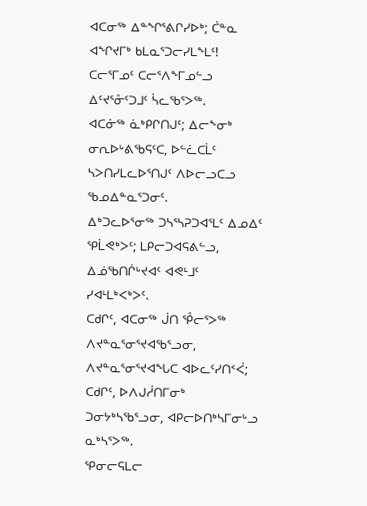ᐊᑕᓂᖅ ᐃᓐᖏᕐᕕᒋᓯᐅᒃ; ᑖᓐᓇ ᐊᖏᔪᒥᒃ ᑲᒪᓇᕐᑐᓕᓯᒪᖕᒪᑦ! ᑕᓕᕐᒥᓄᑦ ᑕᓕᕐᐱᖕᒥᓄᓪᓗ ᐃᑦᔪᕐᓁᑦᑐᒧᑦ ᓵᓚᖃᕐᐳᖅ.
ᐊᑕᓃᖅ ᓈᒃᑭᒋᑎᒍᑦ; ᐃᓕᖕᓂᒃ ᓂᕆᐅᒡᕕᖃᕋᑦᑕ, ᐅᓪᓛᑕᒫᑦ ᓴᐳᑎᓯᒪᓚᐅᕐᑎᒍᑦ ᐱᐅᓕᓗᑕᓗ ᖃᓄᐃᓐᓇᕐᑐᓂᑦ.
ᐃᒃᑐᓚᐅᕐᓂᖅ ᑐᓴᕐᓴᕈᑐᐊᕐᒪᑦ ᐃᓄᐃᑦ ᕿᒫᕙᒃᐳᑦ; ᒪᑭᓕᑐᐊᕋᕕᓪᓗ, ᐃᓅᖃᑎᒌᒡᔪᐊᑦ ᐊᕙᒻᒧᑦ ᓯᐊᒻᒪᒃᐸᒃᐳᑦ.
ᑕᑯᒋᑦ, ᐊᑕᓂᖅ ᒎᑎ ᕾᓕᕐᐳᖅ ᐱᔪᓐᓇᕐᓂᕐᔪᐊᖃᕐᓗᓂ, ᐱᔪᓐᓇᕐᓂᕐᔪᐊᖓᑕ ᐊᐅᓚᑦᓯᑎᑉᐹ; ᑕᑯᒋᑦ, ᐅᐱᒍᓲᑎᒥᓂᒃ ᑐᓂᔭᒃᓴᖃᕐᓗᓂ, ᐊᑭᓕᐅᑎᒃᓴᒥᓂᒡᓗ ᓇᒃᓴᕐᐳᖅ.
ᕿᓂᓕᕋᒪᓕ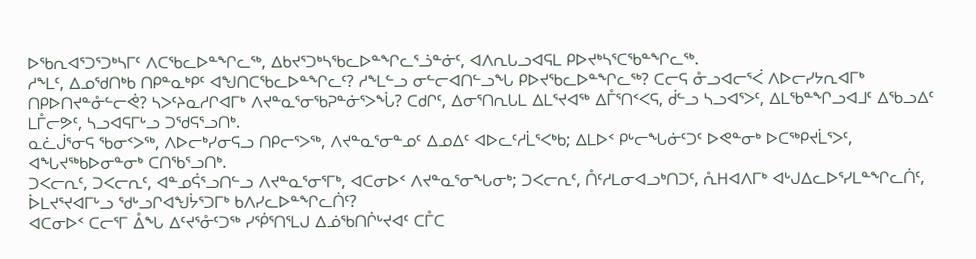ᐅᖃᕆᐊᕐᑐᕐᑐᒃᓴᒥᑦ ᐱᑕᖃᓚᐅᓐᖏᓚᖅ, ᐃᑲᔪᕐᑐᒃᓴᖃᓚᐅᓐᖏᓚᕐᓘᓐᓃᑦ, ᐊᐱᕆᒐᓗᐊᕋᒪ ᑭᐅᔪᒃᓴᕐᑕᖃᓐᖏᓚᖅ.
ᓱᖕᒪᑦ, ᐃᓄᖁᑎᒃᑲ ᑎᑭᓐᓇᒃᑭᑦ ᐊᖑᑎᑕᖃᓚᐅᓐᖏᓚᑦ? ᓱᖕᒪᓪᓗ ᓂᓪᓕᐊᑎᓪᓗᖓ ᑭᐅᔪᖃᓚᐅᓐᖏᓚᖅ? ᑕᓕᕋ ᓁᓗᐊᓕᕐᐹ ᐱᐅᓕᓯᔭᕆᐊᒥᒃ ᑎᑭᐅᑎᔪᓐᓁᓪᓕᕚ? ᓴᐳᑦᔨᓇᓱᒋᐊᒥᒃ ᐱᔪᓐᓇᕐᓂᖃᕈᓐᓃᕐᐳᖔ? ᑕᑯᒋᑦ, ᐃᓂᕐᑎᕆᒐᒪ ᐃᒪᕐᔪᐊᖅ ᐃᒤᕐᑎᑉᐸᕋ, ᑰᓪᓗ ᓴᓗᐊᕐᐳᑦ, ᐃᒪᖃᓐᖏᓗᐊᒧᑦ ᐃᖃᓗᐃᑦ ᒪᒤᓕᕗᑦ, ᓴᓗᐊᕋᒥᒡᓗ ᑐᖁᕋᕐᓗᑎᒃ.
ᓇᓛᒎᕐᓂᕋ ᖃᓂᑉᐳᖅ, ᐱᐅᓕᒃᓯᓂᕋᓗ ᑎᑭᓕᕐᐳᖅ, ᐱᔪᓐᓇᕐᓂᓐᓄᑦ ᐃᓄᐃᑦ ᐊᐅᓚᑦᓱᒫᕐᐸᒃᑲ; ᐃᒪᐅᑉ ᑭᒡᓕᖓᓃᑦᑐᑦ ᐅᕙᓐᓂᒃ ᐅᑕᖅᑭᔪᒫᕐᐳᑦ, ᐊᖓᔪᖅᑲᐅᓂᓐᓂᒃ ᑕᑎᖃᕐᓗᑎᒃ.
ᑐᐸᓕᕆᑦ, ᑐᐸᓕᕆᑦ, ᐊᓐᓄᕌᕐᓗᑎᓪᓗ ᐱᔪᓐᓇᕐᓂᕐᒥᒃ, ᐊᑕᓂᐅᑉ ᐱᔪᓐᓇᕐᓂᖓᓂᒃ; ᑐᐸᓕᕆᑦ, ᑍᑦᓱᒪᓂᐊᓗᒃᑎᑐᑦ, ᕅᕼᐊᐱᒥᒃ ᐊᒡᒍᐃᓚᐅᕐᓯᒪᓐᖏᓚᑏᑦ, ᐆᒪᔪᕐᔪᐊᒥᒡᓗ ᖁᒡᓗᒋᐊᖑᔮᕐᑐᒥᒃ ᑲᐱᓯᓚᐅᓐᖏᓚᑏᑦ?
ᐊᑕᓂᐅᑉ ᑕᓕᕐᒥ ᐂᖓ ᐃᑦᔪᕐᓁᑦᑐᖅ ᓯᖀᕐᑎᕐᒪᒍ ᐃᓅᖃᑎᒌᒡᔪᐊᑦ ᑕᒤᑕ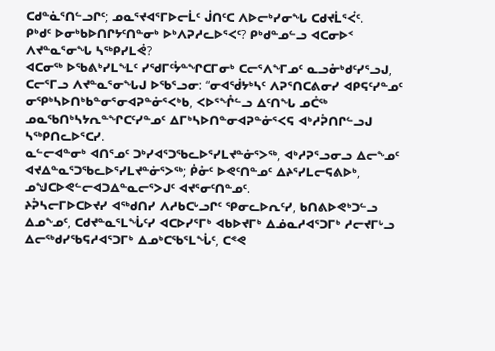ᑕᑯᓐᓈᕐᑎᓪᓗᒋᑦ; ᓄᓇᕐᔪᐊᕐᒥᐅᓕᒫᑦ ᒎᑎᑦᑕ ᐱᐅᓕᒃᓯᓂᖓ ᑕᑯᔪᒫᕐᐹᑦ.
ᑭᒃᑯᑦ ᐅᓂᒃᑲᐅᑎᒋᔭᑦᑎᓐᓂᒃ ᐅᒃᐱᕈᓱᓚᐅᕐᐸᑦ? ᑭᒃᑯᓐᓄᓪᓗ ᐊᑕᓂᐅᑉ ᐱᔪᓐᓇᕐᓂᖓ ᓴᖅᑭᓯᒪᕚ?
ᐊᑕᓂᖅ ᐅᖃᕕᒃᓯᒪᖕᒪᑦ ᓯᖁᒥᑦᔮᓐᖏᑕᒥᓂᒃ ᑕᓕᕐᐱᖕᒥᓄᑦ ᓇᓗᓁᒃᑯᑦᓯᕐᓗᒍ, ᑕᓕᕐᒥᓗ ᐱᔪᓐᓇᕐᓂᖓᒍ ᐅᖃᕐᓗᓂ: “ᓂᐊᖂᔭᒃᓴᑦ ᐱᕈᕐᑎᑕᕕᓂᓯ ᐊᑭᕋᑦᓯᓐᓄᑦ ᓂᕿᒃᓴᐅᑎᒃᑲᓐᓂᕐᓂᐊᕈᓐᓃᕐᐸᒃᑲ, ᐸᐅᕐᖎᓪᓗ ᐃᑦᑎᖓ ᓄᑖᖅ ᓄᓇᖃᑎᒃᓴᔭᕆᓐᖏᑕᑦᓯᓐᓄᑦ ᐃᒥᒃᓴᐅᑎᓐᓂᐊᕈᓐᓃᕐᐸᕋ ᐊᒃᓱᕉᑎᒋᓪᓗᒍ ᓴᖅᑭᑎᓚᐅᕐᑕᓯ.
ᓇᓪᓕᐊᓐᓂᒃ ᐊᑎᕐᓄᑦ ᑐᒃᓯᐊᕐᑐᖃᓚᐅᕐᓯᒪᔪᓐᓃᕐᐳᖅ, ᐊᒃᓱᕈᕐᓗᓂᓗ ᐃᓕᖕᓄᑦ ᐊᔪᐃᓐᓇᕐᑐᖃᓚᐅᕐᓯᒪᔪᓐᓃᕐᐳᖅ; ᑮᓁᑦ ᐅᕙᑦᑎᓐᓄᑦ ᐃᔨᕐᓯᒪᓕᕋᕕᐅᒃ, ᓄᖑᑕᐅᕙᓪᓕᐊᑐᐃᓐᓇᓕᕐᐳᒍᑦ ᐊᔪᕐᓂᑦᑎᓐᓄᑦ.
ᔨᕉᓴᓕᒥᐅᑕᐅᔪᓯ ᐊᖅᑯᑎᓯ ᐱᓱᑲᑕᒡᓗᒋᑦ ᕿᓂᓚᐅᕆᑦᓯ, ᑲᑎᕕᐅᕙᒃᑐᓪᓗ ᐃᓄᖕᓄᑦ, ᑕᑯᔪᓐᓇᕐᒪᖔᑦᓯ ᐊᑕᐅᓯᕐᒥᒃ ᐊᑲᐅᔪᒥᒃ ᐃᓅᓇᓱᐊᕐᑐᒥᒃ ᓱᓕᔪᒥᒡᓗ ᐃᓕᖅᑯᓯᖃᕋᓱᐊᕐᑐᒥᒃ ᐃᓄᒃᑕᖃᕐᒪᖔᑦ, ᑕᕝᕙ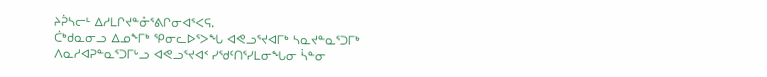ᔨᕉᓴᓕᒻ ᐃᓱᒪᒋᔪᓐᓁᕐᕕᒋᓂᐊᕐᐸᕋ.
ᑖᒃᑯᓇᓂᓗ ᐃᓄᖕᒥᒃ ᕿᓂᓚᐅᕐᐳᖓ ᐊᕙᓗᕐᔪᐊᒥᒃ ᓴᓇᔪᓐᓇᕐᑐᒥᒃ ᐱᓇᓱᐊᕈᓐᓇᕐᑐᒥᒡᓗ ᐊᕙᓗᕐᔪᐊᑉ ᓯᖁᑦᑎᕐᓯᒪᓂᖓᓂ ᓵᓐᓂ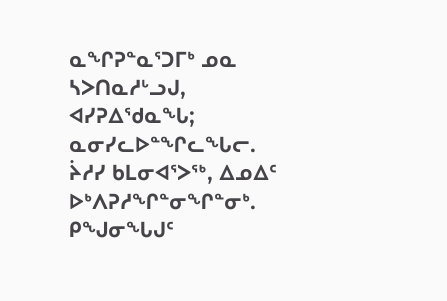ᓇᖏᕈᓐᓇᕐᑐᒥᒃ ᓄᓇ ᓴᐳᑎᓇᓱᒡᓗᒍ, ᐊᓯᕈᐃᖁᓇᖓ; ᓇᓂᓯᓚᐅᓐᖏᓚᖓᓕ.
ᔩᓱᓯ ᑲᒪᓂᐊᕐᐳᖅ, ᐃᓄᐃᑦ ᐅᒃᐱᕈᓱᖏᓐᓂᖏᓐᓂᒃ. ᑭᖑᓂᖓᒍᑦ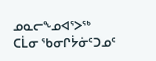ᓄᓇᓕᖕᓄᐊᕐᐳᖅ ᑕᒫᓂ ᖃᓂᒋᔮᓃᑦᑐᓄᑦ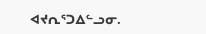ᐊᔪᕆᕐᑐᐃᓪᓗᓂ.